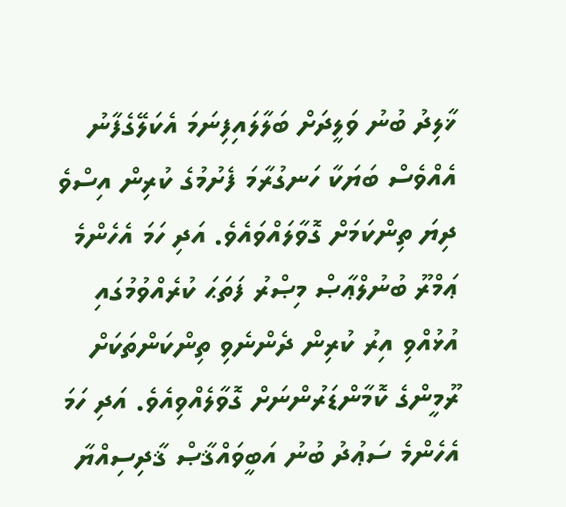ޚާލިދު ބުނު ވަލީދަށް ބަލާލައިފިނަމަ އެކަލޭގެފާނު އެއްވެސް ބަޔަކާ ހަނގުރާމަ ފެށުމުގެ ކުރިން އިސްވެ ދިޔަ ތިންކަމަށް ގޮވާލައްވައެވެ. އަދި ހަމަ އެހެންމެ ޢަމްރޫ ބުނުލްޢާޞް މިޞްރު ފަތަޙަ ކުރެއްވުމުގައި އުޅުއްވި އިރު ކުރިން ދެންނެވި ތިންކަންތަކަށް ރޫމީންގެ ކޮމާންޑަރުންނަށް ގޮވާލެއްވިއެވެ. އަދި ހަމަ އެހެންމެ ސަޢުދު ބުނު އަބީވައްޤާޞް ޤާދިސިއްޔާ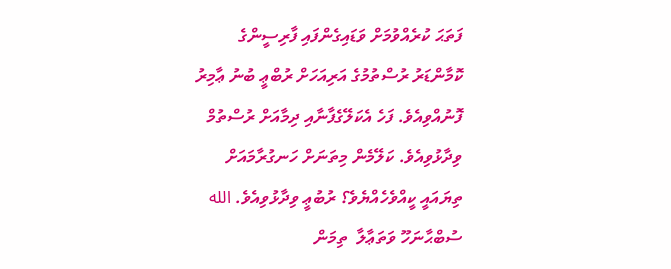ފަތަޙަ ކުރެއްވުމަށް ވަޑައިގެންފައި ފާރިސީންގެ ކޮމާންޑަރު ރުސްތުމުގެ އަރިއަހަށް ރުބްޢީ ބުނު ޢާމިރު ފޮނުއްވިއެވެ. ފަހެ އެކަލޭގެފާނާއި ދިމާއަށް ރުސްތުމް ވިދާޅުވިއެވެ. ކަލޭމެން މިތަނަށް ހަނގުރާމައަށް ތިޔައައީ ކީއްވެހެއްޔެވެ؟ ރުބުޢީ ވިދާޅުވިއެވެ. الله ސުބްޙާނަހޫ ވަތަޢާލާ  ތިމަން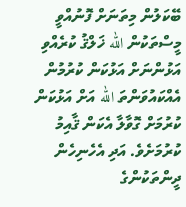ބޭކަލުން މިތަނަށް ފޮނުއްވީ މީސްތަކުން الله ޚަލްޤު ކުރެއްވި އަޅުންނަށް އަޅުކަން ކުރުމުން އެއްކައުވަންތަ الله އަށް އަޅުކަން ކުރުމަށް ގޮވާލާ އެކަން ޤާއިމު ކުރުމަށެވެ. އަދި އެހެނިހެން ދީންތަކުންގެ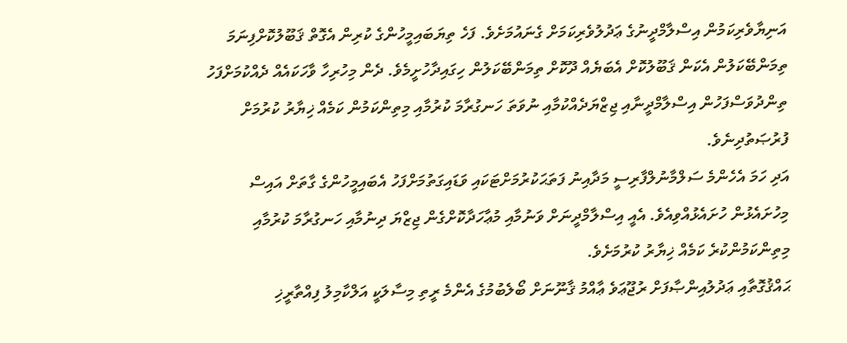އަނިޔާވެރިކަމުން އިސްލާމްދީނުގެ ޢަދުލުވެރިކަމަށް ގެނައުމަށެވެ. ފަހެ ތިޔަބައިމީހުންގެ ކުރިން އެގޮތް ޤަބޫލުކޮށްފިނަމަ ތިމަންބޭކަލުން އެކަން ޤަބޫލުކޮށް އެބަޔެއް ދޫކޮށް ތިމަންބޭކަލުން ހިގައިދާހުށީމެވެ. ދެން މިހުރިހާ ވާހަކައެއް ދެއްކުމަށްފަހު ތިންދުވަސްފަހުން އިސްލާމްދީނާއި ޖިޒްޔަދެއްކުމާއި ނުވަތަ ހަނގުރާމަ ކުރުމާއި މިތިންކަމުން ކަމެއް ޚިޔާރު ކުރުމަށް ފުރުޞަތުދިނެވެ.
އަދި ހަމަ އެހެންމެ ސަލްމާނުލްފާރިސީ މަދާއިނު ފަތަޙަކުރުމަށްޓަކައި ވަޑައިގަތުމަށްފަހު އެބައިމީހުންގެ ގާތަށް އައިސް މިހުށައެޅުން ހުށައެޅުއްވިއެވެ. އެއީ އިސްލާމްދީނަށް ވަނުމާއި މުޢާހަދާކޮށްގެން ޖިޒްޔަ ދިނުމާއި ހަނގުރާމަ ކުރުމާއި މިތިންކަމުންކުރެ ކަމެއް ޚިޔާރު ކުރުމަށެވެ.
ޙައްޤުގޮތާއި ޢަދުލުއިންޞާފަށް ރުޖޫޢަވެ ޢާއްމު ޤާނޫނަށް ބޯލެބުމުގެ އެންމެ ރީތި މިސާލަކީ އަލްކާމިލު ފިއްތާރީޚި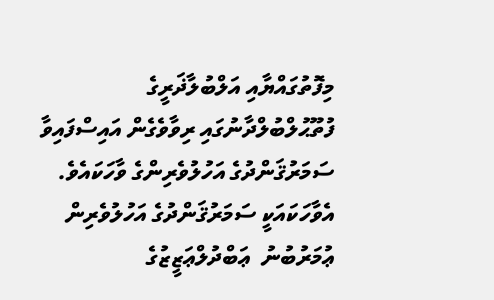މިފޮތުގައްޔާއި އަލްބުލާޛަރީގެ ފުތޫޙުލްބުލްދާނުގައި ރިވާވެގެން އައިސްފައިވާ ސަމަރުޤަންދުގެ އަހުލުވެރިންގެ ވާހަކައެވެ.  އެވާހަކައަކީ ސަމަރުޤަންދުގެ އަހުލުވެރިން ޢުމަރުބުނު  ޢަބްދުލްޢަޒީޒުގެ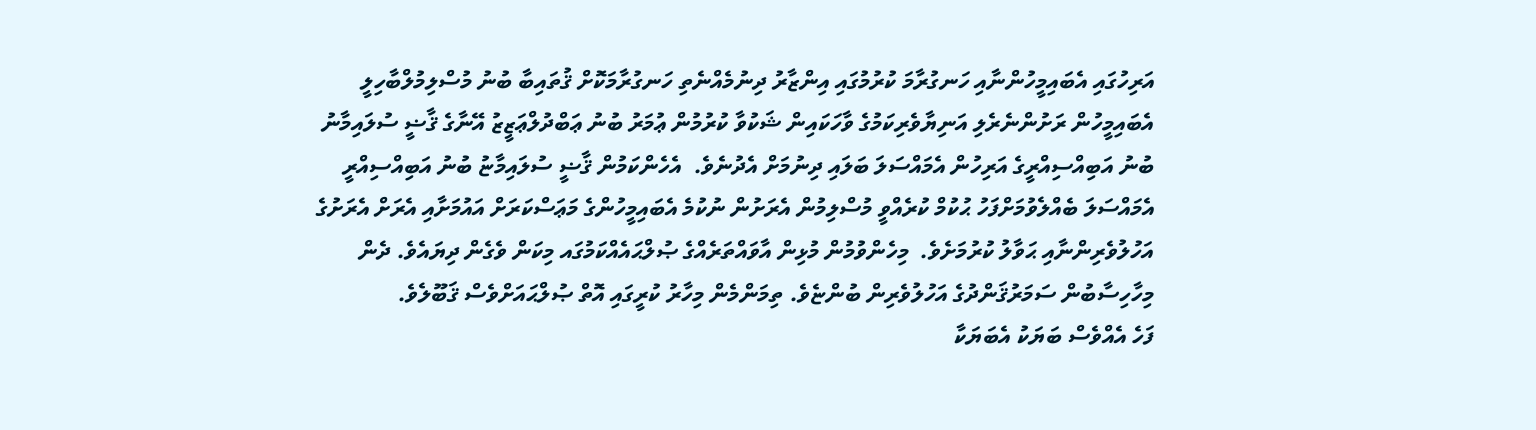އަރިހުގައި އެބައިމީހުންނާއި ހަނގުރާމަ ކުރުމުގައި އިންޒާރު ދިނުމެއްނެތި ހަނގުރާމަކޮށް ޤުތައިބާ ބުނު މުސްލިމުލްބާހިލީ އެބައިމީހުން ރަށުންނެރެލި އަނިޔާވެރިކަމުގެ ވާހަކައިން ޝަކުވާ ކުރުމުން ޢުމަރު ބުނު ޢަބްދުލްޢަޒީޒު އޭނާގެ ޤާޟީ ސުލައިމާނު ބުނު އަބިއްސިއްރީގެ އަރިހުން އެމައްސަލަ ބަލައި ދިނުމަށް އެދުނެވެ.  އެހެންކަމުން ޤާޟީ ސުލައިމާޏު ބުނު އަބިއްސިއްރީ އެމައްސަލަ ބެއްލެވުމަށްފަހު ޙުކުމް ކުރެއްވީ މުސްލިމުން އެރަށުން ނުކުމެ އެބައިމީހުންގެ މަޢަސްކަރަށް އައުމަށާއި އެރަށް އެރަށުގެ އަހުލުވެރިންނާއި ޙަވާލު ކުރުމަށެވެ.  މިހެންވުމުން މުޅިން އާވައްތަރެއްގެ ޞުލްޙައެއްކަމުގައ މިކަން ވެގެން ދިޔައެވެ. ދެން މިހާހިސާބުން ސަމަރުޤަންދުގެ އަހުލުވެރިން ބުންޏެވެ. ތިމަންމެން މިހާރު ކުރީގައި އޮތް ޞުލްޙައަށްވެސް ޤަބޫލެވެ.
ފަހެ އެއްވެސް ބަޔަކު އެބަޔަކާ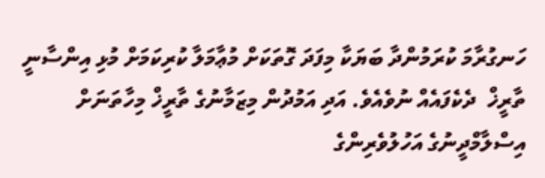ހަނގުރާމަ ކުރަމުންދާ ބަޔަކާ މިފަދަ ގޮތަކަށް މުޢާމަލާ ކުރިކަމަށް މުޅި އިންސާނީ ތާރީޚް  ދެކެފައެއް ނުވެއެވެ. އަދި އަމުދުން މިޒަމާނުގެ ތާރީޚް މިހާތަނަށް އިސްލާމްދީނުގެ އަހުލުވެރިންގެ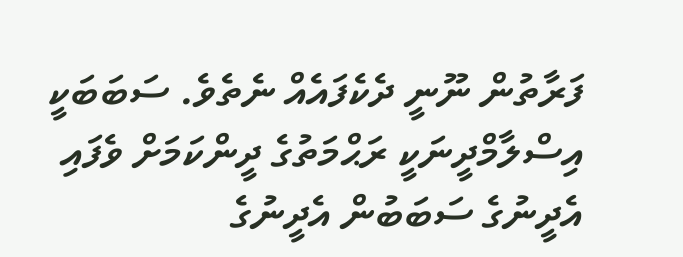ފަރާތުން ނޫނީ ދެކެފައެއް ނެތެވެ. ސަބަބަކީ އިސްލާމްދީނަކީ ރަޙްމަތުގެ ދީންކަމަށް ވެފައި  އެދީނުގެ ސަބަބުން އެދީނުގެ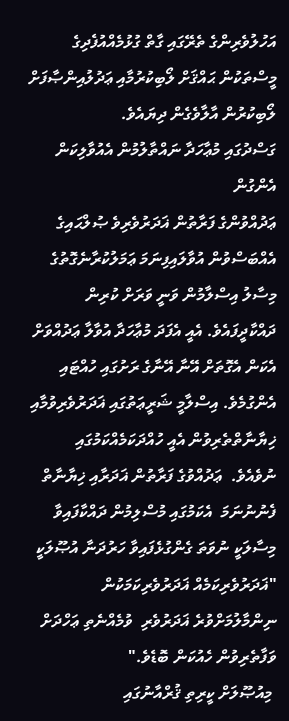އަހުލުވެރިންގެ ތެރޭގައި ގާތް ގުޅުމެއްއުފެދިގެ މީސްތަކުން ޙައްޤަށް ލޯބިކުރުމާއި ޢަދުލުއިންޞާފަށް ލޯބިކުރުން އާލާވެގެން ދިޔައެވެ.
ގަސްދުގައި މުޢާހަދާ ނައްތާލުމުން އެއުވާލިކަން އެންގުން
ޢަދުއްވުންގެ ފަރާތުން ޣަދަރުވެރިވެ ޞުލްޙައިގެ އެއްބަސްވުން އުވާލައިފިނަމަ ޢަމަލުކުރާނެގޮތުގެ މިސާލު އިސްލާމުން ވަނީ ވަރަށް ކުރިން ދައްކާދީފައެވެ. އެއީ އެފަދަ މުޢާހަދާ އުވާލާ ޢަދުއްވަށް އެކަން އެގޮތަށް އޭނާ އޭނާގެ ރަށުގައި ހުއްޓައި އެންގުމެވެ. އިސްލާމީ ޝަރީޢަތުގައި ޣަދަރުވެރިވުމާއި ޚިޔާނާތްތެރިވުން އެއީ ހުއްދަކަމެއްކަމުގައި ނުވެއެވެ.  ޢަދުއްވުގެ ފަރާތުން ޣަދަރާއި ޚިޔާނާތް ފެނުނުނަމަ  އެކަމުގައި މުސްލިމުން ދައްކާފައިވާ މިސާލަކީ ނުވަތަ ގެންގުޅެފައިވާ ހަރުދަނާ އުޞޫލަކީ "ޣަދަރުވެރިކަމެއް ޣަދަރުވެރިކަމަކުން ނިންމާލުމަށްވުރެ ޣަދަރުވެރި  ވުމެއްނެތި ޢަހްދަށް ވަފާތެރިވުން ހެއުކަން ބޮޑެވެ."
 މިއުޞޫލަށް ކީރިތި ޤުރްއާނުގައި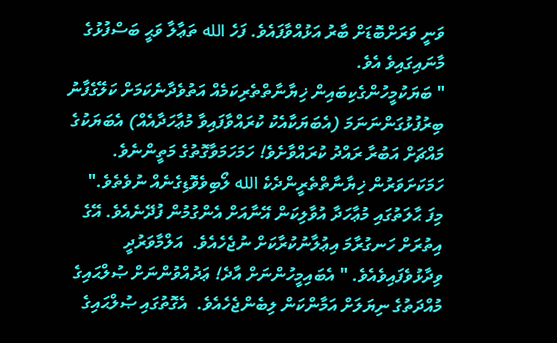ވަނީ ވަރަށްބޮޑަށް ބާރު އަޅުއްވާފައެވެ. ފަހެ الله ތަޢާލާ ވަޙީ ބަސްފުޅުގެ މާނައިގައިވެ އެވެ.
" ބަޔަކުމީހުންގެކިބައިން ޚިޔާނާތްތެރިކަމެއް އަތުވެދާނެކަމަށް ކަލޭގެފާނު ބިރުފުޅުގަންނަނަމަ (އެބަޔަކާއެކު ކުރައްވާފައިވާ މުޢާހަދާއެއް) އެބަޔަކުގެ މައްޗަށް އަބުރާ ރައްދު ކުރައްވާށެވެ! ހަމަހަމަވާގޮތުގެ މަތީންނެވެ. ހަމަކަށަވަރުން ޚިޔާނާތްތެރީންދެކެ الله ލޯބިވެވޮޑިގެނެއް ނުވެތެވެ."
މިފަ ޙާލަތުގައި މުޢާހަދާ އުވާލިކަން އޭނާއަށް އެންގުމުން ފުދޭނެއެވެ. އޭގެ އިތުރަށް ހަނގުރާމަ އިޢުލާނުކުރާކަށް ނުޖެހެއެވެ.  އަލްމާވަރުދީ ވިދާޅުވެފައިވެއެވެ. " އެބައިމީހުންނަށް އާދެ! ޢަދުއްވުންނަށް ޞުލްޙައިގެ މުއްދަތުގެ ނިޔަލަށް އަމާންކަން ލިބެންޖެހެއެވެ.  އެގޮތުގައި ޞުލްޙައިގެ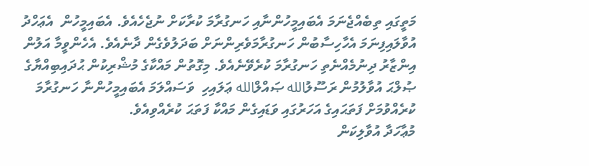މަތީގައި ތިބެއްޖެނަމަ އެބައިމީހުންނާއި ހަނގުރާމަ ކުރާކަށް ނުޖެހެއެވެ. އެބައިމީހުން  އެޢަހްދު އުވާލައިފިނަމަ އެހާހިސާބުން ހަނގުރާމަވެރިންނަށް ބަދަލުވެގެން ދާނެއެވެ. އެހެންވީމާ އަލުން އިންޒާރު ދިނުމެއްނެތި ހަނގުރާމަ ކުރެވޭނެއެވެ. މިގޮތުން މައްކާގެ މުޝްރިކުން ޙުދައިބިއްޔާގެ ޞުލްޙަ އުވާލުމުން ރަސޫލުالله ޞައްލްالله ޢަލައިހި  ވަސައްލަމަ އެބައިމީހުންނާ ހަނގުރާމަ ކުރެއްވުމަށް ފަތަޙައިގެ އަހަރުގައި ވަޑައިގެން މައްކާ ފަތަޙަ ކުރެއްވިއެވެ.
މުޢާހަދާ އުވާލިކަން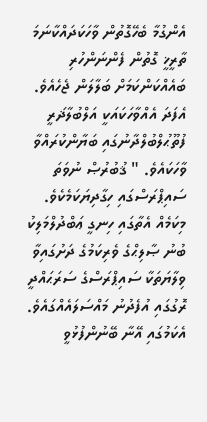އެންގުމާ ބެހޭގޮތުން ވާހަކަދައްކާނަމަ ތާރީޚީ ގޮތުން ފެންނަންހުރި ބައެއްކަންކަމަށް ބަލާލަން ޖެހެއެވެ.  އެފަދަ އެއްވާހަކައަކީ އަލްބުލާޛަރީ  ފުތޫޙުލްބުލްދާނުގައި ބަޔާންކުރައްވާ ވާހަކައެވެ. " ޤުބުރުޞް ނުވަތަ ސައިޕްރަސްގައި ހިގާދިޔަކަމެކެވެ. މިކަމެއް އެތާގައި ހިނގީ ޢަބްދުލްމަލިކު ބުނު ޞާލިޙްގެ ވެރިކަމުގެ ދަށުގައިވާ ވިލާޔަތަކާ ސައިޕްރަސްގެ ސަރަޙައްދީ ރޮގުގައި އުފެދުނު މައްސަލައެއްގައެވެ. އެކަމުގައި އޭނާ ބޭނުންފުޅުވީ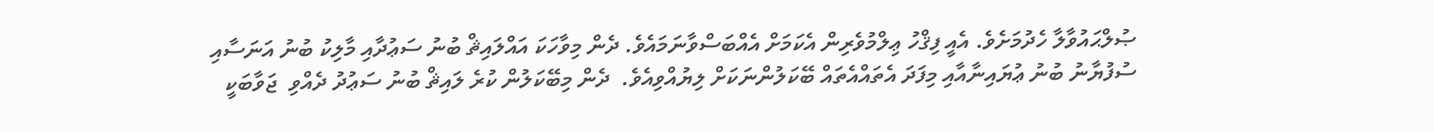ޞުލްޙައުވާލާ ހެދުމަށެވެ. އެއީ ފިޤްހު ޢިލްމުވެރިން އެކަމަށް އެއްބަސްވާނަމައެވެ. ދެން މިވާހަކަ އައްލައިޘް ބުނު ސަޢުދާއި މާލިކު ބުނު އަނަސާއި ސުފުޔާނު ބުނު ޢުޔައިނާއާއި މިފަދަ އެތައްއެތައް ބޭކަލުންނަކަށް ލިޔުއްވިއެވެ.  ދެން މިބޭކަލުން ކުރެ ލައިޘް ބުނު ސަޢުދު ދެއްވި  ޖަވާބަކީ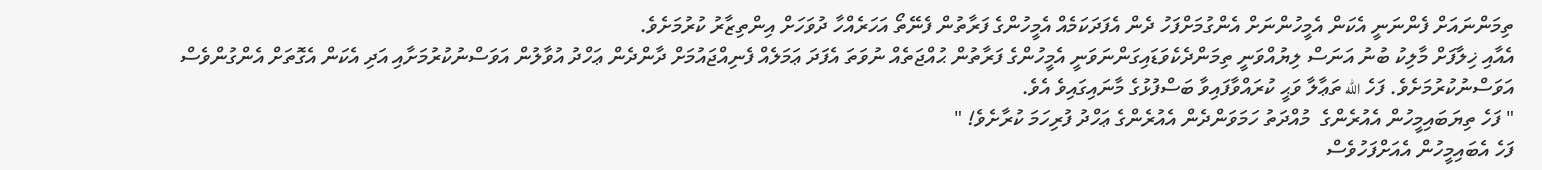ތިމަންނައަށް ފެންނަނީ އެކަން އެމީހުންނަށް އެންގުމަށްފަހު ދެން އެފަދަކަމެއް އެމީހުންގެ ފަރާތުން ފެނޭތޯ އަހަރެއްހާ ދުވަހަށް އިންތިޒާރު ކުރުމަށެވެ.
އެއާއި ޚިލާފަށް މާލިކު ބުނު އަނަސް ލިޔުއްވަނީ ތިމަންދެކެވަޑައިގަންނަވަނީ އެމީހުންގެ ފަރާތުން ޙުއްޖަތެއް ނުވަތަ އެފަދަ ޢަމަލެއް ފެނިއްޖައުމަށް ދާންދެން ޢަހްދު އުވާލުން އަވަސްނުކުރުމަށާއި އަދި އެކަން އެގޮތަށް އެންގުންވެސް އަވަސްނުކުރުމަށެވެ. ފަހެ الله ތަޢާލާ ވަޙީ ކުރައްވާފައިވާ ބަސްފުޅުގެ މާނައިގައިވެ އެވެ.
" ފަހެ ތިޔަބައިމީހުން އެއުރެންގެ  މުއްދަތު ހަމަވަންދެން އެއުރެންގެ ޢަހްދު ފުރިހަމަ ކުރާށެވެ! "
ފަހެ އެބައިމީހުން އެއަށްފަހުވެސް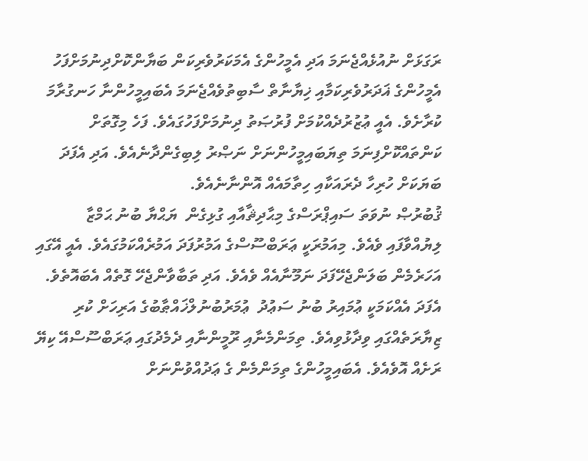ރަގަޅަށް ނުއުޅެއްޖެނަމަ އަދި އެމީހުންގެ އެމަކަރުވެރިކަން ބަޔާންކޮށްދިނުމަށްފަހު އެމީހުންގެ ޣަދަރުވެރިކަމާއި ޚިޔާނާތް ސާބިތުވެއްޖެނަމަ އެބައިމީހުންނާ ހަނގުރާމަ ކުރާށެވެ. އެއީ ޢުޒުރުދެއްކުމަށް ފުރުޞަތު ދިނުމަށްފަހުގައެވެ. ފަހެ މިގޮތަށް ކަންތައްކޮށްފިނަމަ ތިޔަބައިމީހުންނަށް ނަޞްރު ލިބިގެންދާނެއެވެ. އަދި އެފަދަ ބަޔަކަށް ހުރިހާ ދެރައަކާއި ހިތާމައެއް އޮންނާނެއެވެ.
ޤުބުރުޞް ނުވަތަ ސައިޕްރަސްގެ މިޙާދިޘާއާއި ގުޅިގެން  ޔަޙްޔާ ބުނު ޙަމްޒާ ލިޔުއްވާފައި ވެއެވެ. މިއަމުރަކީ ޢަރަބްސޫސްގެ އަމުރުފަދަ އަމުރެއްކަމުގައެވެ. އެއީ އޭގައި އަހަރެމެން ބަލަންޖެހޭފަދަ ނަމޫނާއެއް ވެއެވެ. އަދި ތަބާވާންޖެހޭ ގޮތެއް އެބައޮތެވެ.  އެފަދަ އެއްކަމަކީ ޢުމައިރު ބުނު ސަޢުދު  ޢުމަރުބުނުލްޚައްޠާބުގެ އަރިހަށް ކުރި ޒިޔާރަތެއްގައި ވިދާޅުވިއެވެ. ތިމަންމެނާއި ރޫމީންނާއި ދެމެދުގައި ޢަރަބްސޫސްއޭ ކިޔޭ ރަށެއް އޮވެއެވެ. އެބައިމީހުންގެ ތިމަންމެން ގެ ޢަދުއްވުންނަށް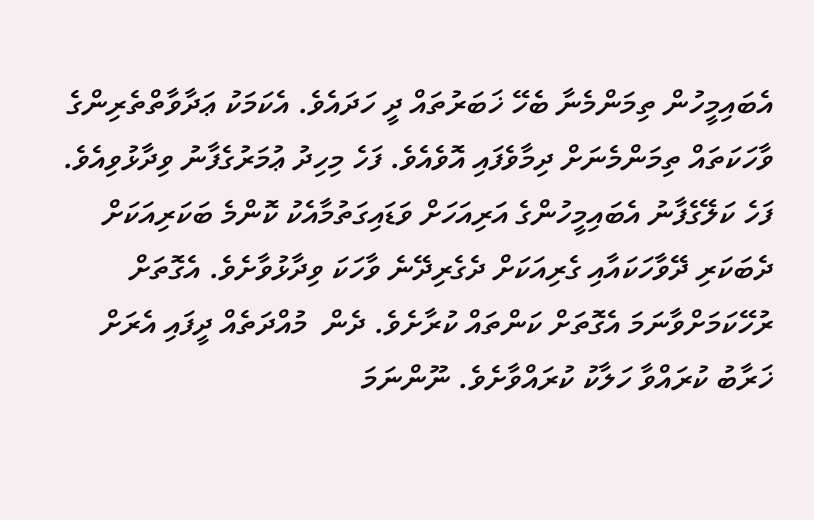އެބައިމީހުން ތިމަންމެނާ ބެހޭ ޚަބަރުތައް ދީ ހަދައެވެ. އެކަމަކު ޢަދާވާތްތެރިންގެ ވާހަކަތައް ތިމަންމެނަށް ދިމާވެފައި އޮވެއެވެ. ފަހެ މިހިދު ޢުމަރުގެފާނު ވިދާޅުވިއެވެ. ފަހެ ކަލޭގެފާނު އެބައިމީހުންގެ އަރިއަހަށް ވަޑައިގަތުމާއެކު ކޮންމެ ބަކަރިއަކަށް ދެބަކަރި ދޭވާހަކައާއި ގެރިއަކަށް ދެގެރިދޭނެ ވާހަކަ ވިދާޅުވާށެވެ. އެގޮތަށް ރުހޭކަމަށްވާނަމަ އެގޮތަށް ކަންތައް ކުރާށެވެ. ދެން  މުއްދަތެއް ދީފައި އެރަށް ޚަރާބު ކުރައްވާ ހަލާކު ކުރައްވާށެވެ. ނޫންނަމަ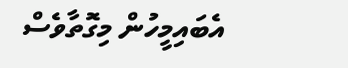އެބައިމީހުން މިގޮތާވެސް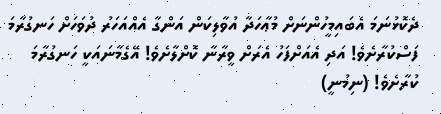ދެކޮޅުނަމަ އެބައިމީހުންނަށް މުޢާހަދާ އުވާލިކަން އަންގާ އެއްއަހަރު ދުވަހަށް ހަނގުރާމަ ފަސްކުރާށެވެ! އަދި އެއަށްފަހު އެރަށް ވީރާނާ ކޮށްލާށެވެ! އޭގެމާނައަކީ ހަނގުރާމަ ކުރާށެވެ! (ނިމުނީ)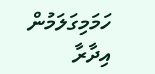ހަމަމިގަލަމުން
އިދާރާ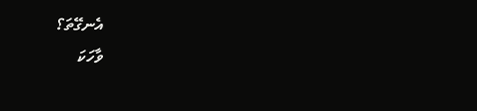އެނގޭތަ؟
ވާހަކަ